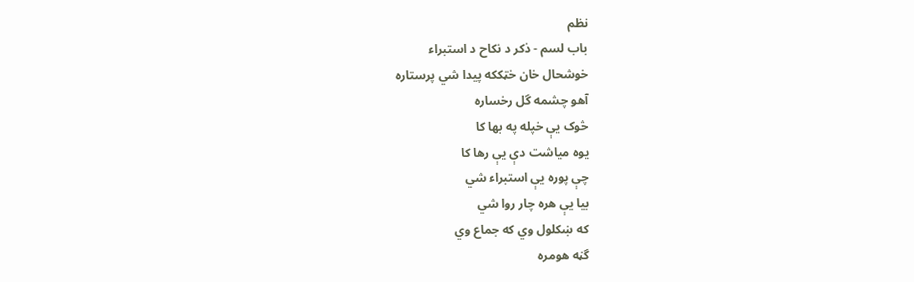نظم
باب لسم - ذکر د نکاح د استبراء
خوشحال خان خټککه پيدا شي پرستاره
آهو چشمه گل رخساره
څوک يې خپله په بها کا
يوه مياشت دې يې رها کا
چې پوره يې استبراء شي
بيا يې هره چار روا شي
که ښکلول وي که جماع وي
گڼه هومره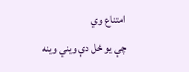امتناع وي
چې يو ځل دې ويني وينه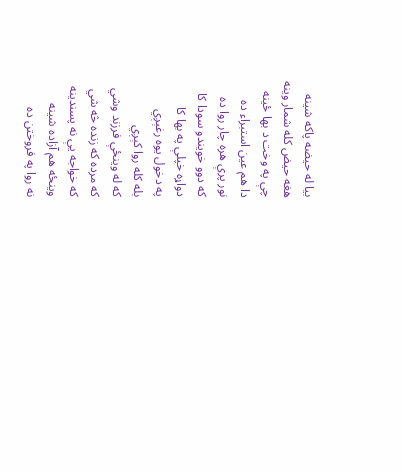بيا له حيضه پاکه شينه
هغه حيض کله شمار وينه
چې په وخت د بها ځينه
دا هم عين استبراء ده
نور پرې هره چار روا ده
که دوو خويندو سودا کا
دواړه خپلې په بها کا
په دخول يوه رغېږي
بله کله روا کېږي
که له وينځې فرزند وشي
که مرده که زنده څه شي
که خواجه يې نه پسندينه
وينځه هم آزاده شينه
نه روا په فروختن ده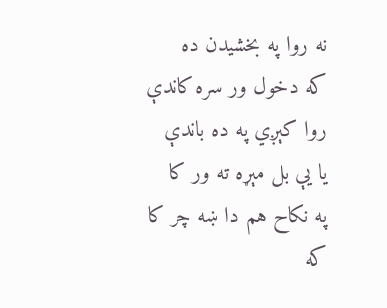نه روا په بخشيدن ده
که دخول ور سره کاندې
روا کېږي په ده باندې
يا يې بل مېړه ته ور کا
په نکاح هم دا ښه چر کا
که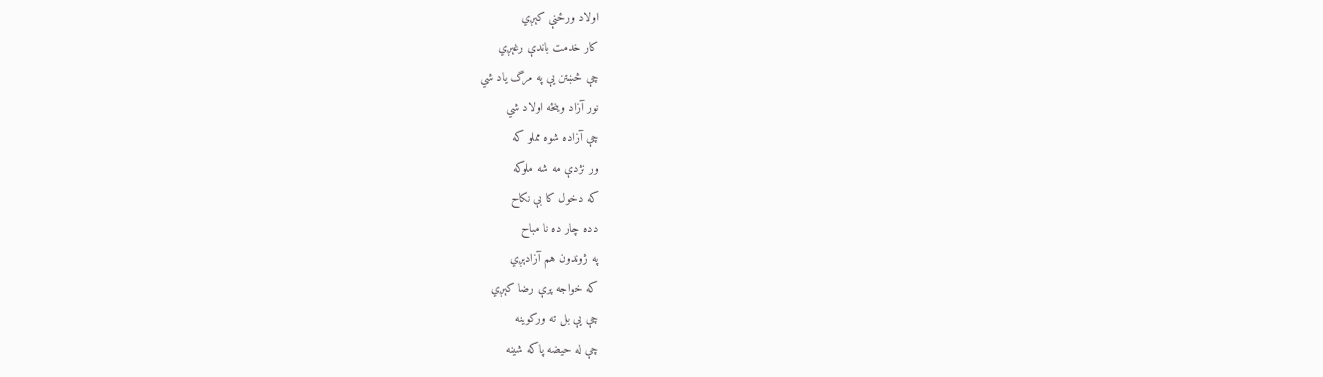اولاد ورځنې کېږي
کار خدمت باندې رغېږي
چې څښتن يې په مرگ ياد شي
نور آزاد وينځه اولاد شي
چې آزاده شوه مملو که
ور نژدې مه شه ملوکه
که دخول کا بې نکاح
دده چار ده نا مباح
په ژوندون هم آزادېږي
که خواجه پرې رضا کېږي
چې يې بل ته ورکوينه
چې له حيضه پاکه شينه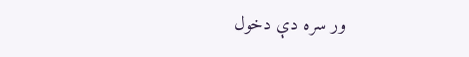ور سره دې دخول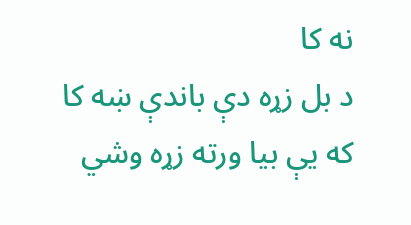نه کا
د بل زړه دې باندې ښه کا
که يې بيا ورته زړه وشي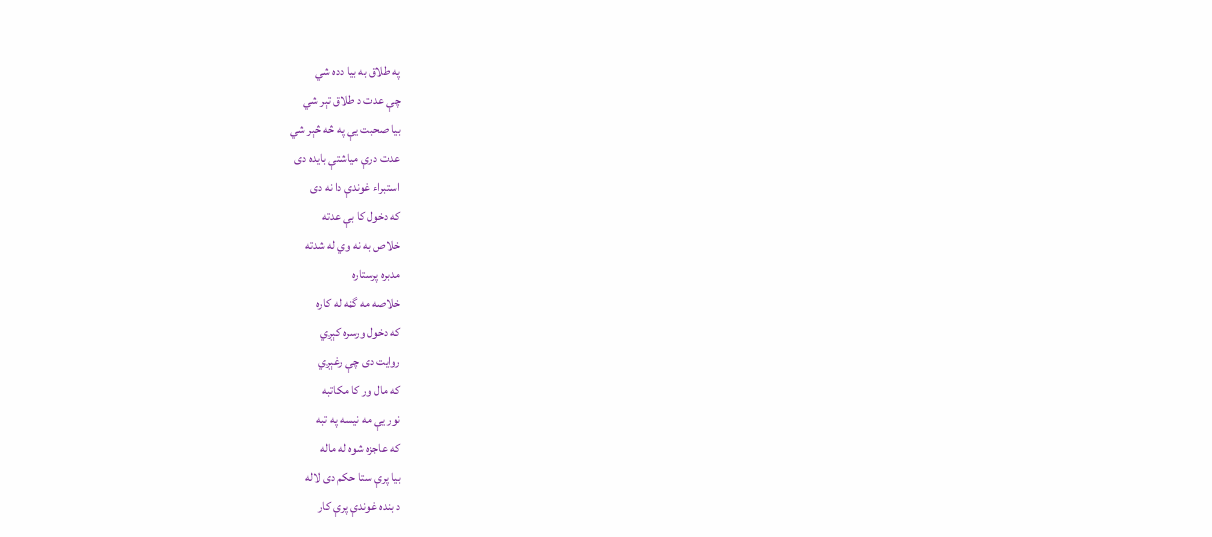په طلاق به بيا دده شي
چې عدت د طلاق تېر شي
بيا صحبت يې په څه څېر شي
عدت درې مياشتې بايده دی
استبراء غوندې دا نه دی
که دخول کا بې عدته
خلاص به نه وي له شدته
مدبره پرستاره
خلاصه مه گڼه له کاره
که دخول ورسره کېږي
روايت دی چې رغېږي
که مال ور کا مکاتبه
نور يې مه نيسه په تبه
که عاجزه شوه له ماله
بيا پرې ستا حکم دی لاله
د بنده غوندې پرې کار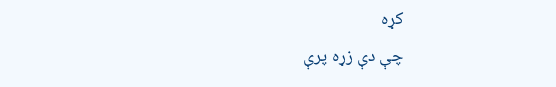کړه
چې دې زړه پرې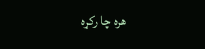هره چا رکړه